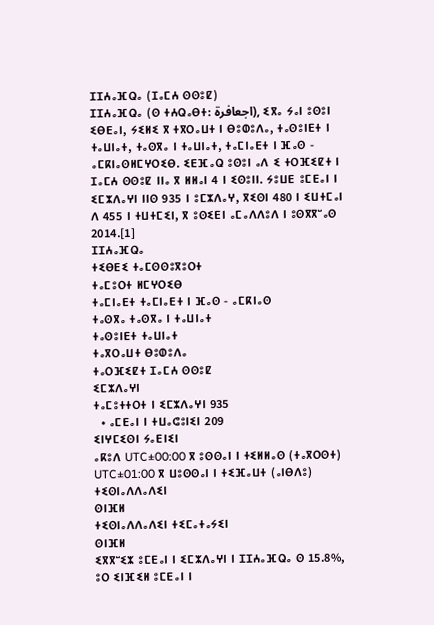ⵊⵊⵄⴰⴼⵕⴰ (ⵊⴰⵎⵄ ⵙⵙⵓⵇ)
ⵊⵊⵄⴰⴼⵕⴰ (ⵙ ⵜⵄⵕⴰⴱⵜ: اجعافرة), ⵉⴳⴰ ⵢⴰⵏ ⵓⵙⵓⵏ ⵉⴱⴹⴰⵏ, ⵢⵉⵍⵉ ⴳ ⵜⴳⵔⴰⵡⵜ ⵏ ⴱⵓⵀⵓⴷⴰ, ⵜⴰⵙⵓⵏⴹⵜ ⵏ ⵜⴰⵡⵏⴰⵜ, ⵜⴰⵙⴳⴰ ⵏ ⵜⴰⵡⵏⴰⵜ, ⵜⴰⵎⵏⴰⴹⵜ ⵏ ⴼⴰⵙ - ⴰⵎⴽⵏⴰⵙⵍⵎⵖⵔⵉⴱ. ⵉⴹⴼⴰⵕ ⵓⵙⵓⵏ ⴰⴷ ⵉ ⵜⵔⴼⵉⵇⵜ ⵏ ⵊⴰⵎⵄ ⵙⵙⵓⵇ ⵏⵏⴰ ⴳ ⵍⵍⴰⵏ 4 ⵏ ⵉⵙⵓⵏⵏ. ⵢⵓⵡⴹ ⵓⵎⴹⴰⵏ ⵏ ⵉⵎⵣⴷⴰⵖⵏ ⵏⵏⵙ 935 ⵏ ⵓⵎⵣⴷⴰⵖ, ⴳⵉⵙⵏ 480 ⵏ ⵉⵡⵜⵎⴰⵏ ⴷ 455 ⵏ ⵜⵡⵜⵎⵉⵏ, ⴳ ⵓⵙⵉⴹⵏ ⴰⵎⴰⴷⴷⵓⴷ ⵏ ⵓⵙⴳⴳⵯⴰⵙ 2014.[1]
ⵊⵊⵄⴰⴼⵕⴰ
ⵜⵉⴱⴹⵉ ⵜⴰⵎⵙⵙⵓⴳⵓⵔⵜ
ⵜⴰⵎⵓⵔⵜ ⵍⵎⵖⵔⵉⴱ
ⵜⴰⵎⵏⴰⴹⵜ ⵜⴰⵎⵏⴰⴹⵜ ⵏ ⴼⴰⵙ - ⴰⵎⴽⵏⴰⵙ
ⵜⴰⵙⴳⴰ ⵜⴰⵙⴳⴰ ⵏ ⵜⴰⵡⵏⴰⵜ
ⵜⴰⵙⵓⵏⴹⵜ ⵜⴰⵡⵏⴰⵜ
ⵜⴰⴳⵔⴰⵡⵜ ⴱⵓⵀⵓⴷⴰ
ⵜⴰⵔⴼⵉⵇⵜ ⵊⴰⵎⵄ ⵙⵙⵓⵇ
ⵉⵎⵣⴷⴰⵖⵏ
ⵜⴰⵎⵓⵜⵜⵔⵜ ⵏ ⵉⵎⵣⴷⴰⵖⵏ 935
  • ⴰⵎⴹⴰⵏ ⵏ ⵜⵡⴰⵛⵓⵏⵉⵏ 209
ⵉⵏⵖⵎⵉⵙⵏ ⵢⴰⴹⵏⵉⵏ
ⴰⴽⵓⴷ UTC±00:00 ⴳ ⵓⵙⵙⴰⵏ ⵏ ⵜⵉⵍⵍⴰⵙ (ⵜⴰⴳⵔⵙⵜ)
UTC±01:00 ⴳ ⵡⵓⵙⵙⴰⵏ ⵏ ⵜⵉⴼⴰⵡⵜ (ⴰⵏⴱⴷⵓ)
ⵜⵉⵙⵏⴰⴷⴷⴰⴷⵉⵏ
ⵙⵏⴼⵍ
ⵜⵉⵙⵏⴰⴷⴷⴰⴷⵉⵏ ⵜⵉⵎⴰⵜⴰⵢⵉⵏ
ⵙⵏⴼⵍ
ⵉⴳⴳⵯⵉⵣ ⵓⵎⴹⴰⵏ ⵏ ⵉⵎⵣⴷⴰⵖⵏ ⵏ ⵊⵊⵄⴰⴼⵕⴰ ⵙ 15.8%, ⵓⵔ ⵉⵏⴼⵉⵍ ⵓⵎⴹⴰⵏ ⵏ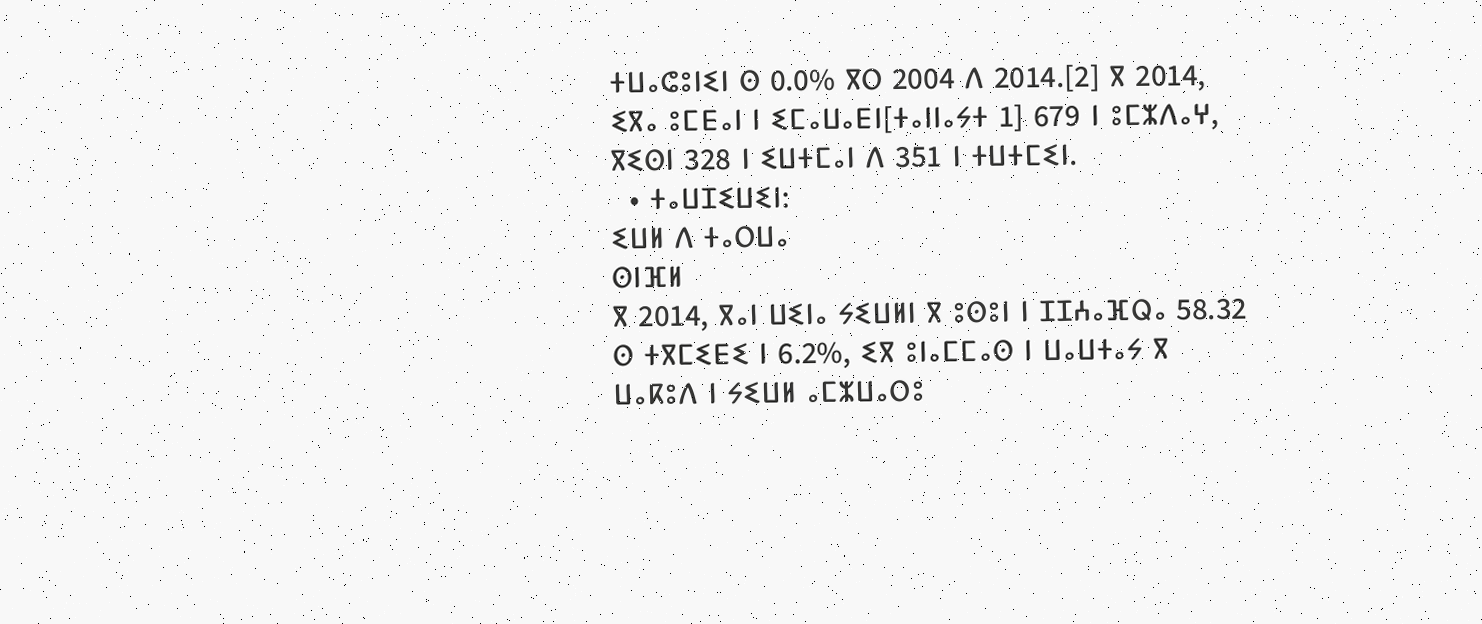ⵜⵡⴰⵛⵓⵏⵉⵏ ⵙ 0.0% ⴳⵔ 2004 ⴷ 2014.[2] ⴳ 2014, ⵉⴳⴰ ⵓⵎⴹⴰⵏ ⵏ ⵉⵎⴰⵡⴰⴹⵏ[ⵜⴰⵏⵏⴰⵢⵜ 1] 679 ⵏ ⵓⵎⵣⴷⴰⵖ, ⴳⵉⵙⵏ 328 ⵏ ⵉⵡⵜⵎⴰⵏ ⴷ 351 ⵏ ⵜⵡⵜⵎⵉⵏ.
  • ⵜⴰⵡⵊⵉⵡⵉⵏ:
ⵉⵡⵍ ⴷ ⵜⴰⵔⵡⴰ
ⵙⵏⴼⵍ
ⴳ 2014, ⴳⴰⵏ ⵡⵉⵏⴰ ⵢⵉⵡⵍⵏ ⴳ ⵓⵙⵓⵏ ⵏ ⵊⵊⵄⴰⴼⵕⴰ 58.32 ⵙ ⵜⴳⵎⵉⴹⵉ ⵏ 6.2%, ⵉⴳ ⵓⵏⴰⵎⵎⴰⵙ ⵏ ⵡⴰⵡⵜⴰⵢ ⴳ ⵡⴰⴽⵓⴷ ⵏ ⵢⵉⵡⵍ ⴰⵎⵣⵡⴰⵔⵓ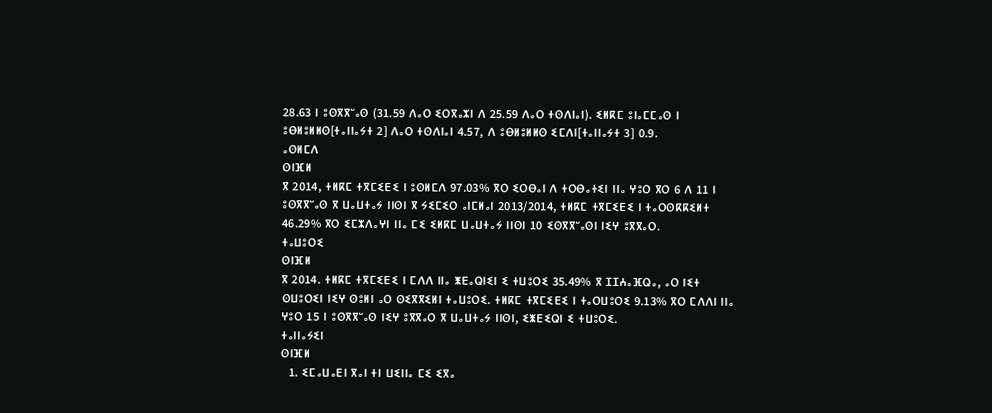28.63 ⵏ ⵓⵙⴳⴳⵯⴰⵙ (31.59 ⴷⴰⵔ ⵉⵔⴳⴰⵣⵏ ⴷ 25.59 ⴷⴰⵔ ⵜⵙⴷⵏⴰⵏ). ⵉⵍⴽⵎ ⵓⵏⴰⵎⵎⴰⵙ ⵏ ⵓⴱⵍⵓⵍⵍⵙ[ⵜⴰⵏⵏⴰⵢⵜ 2] ⴷⴰⵔ ⵜⵙⴷⵏⴰⵏ 4.57, ⴷ ⵓⴱⵍⵓⵍⵍⵙ ⵉⵎⴷⵏ[ⵜⴰⵏⵏⴰⵢⵜ 3] 0.9.
ⴰⵙⵍⵎⴷ
ⵙⵏⴼⵍ
ⴳ 2014, ⵜⵍⴽⵎ ⵜⴳⵎⵉⴹⵉ ⵏ ⵓⵙⵍⵎⴷ 97.03% ⴳⵔ ⵉⵔⴱⴰⵏ ⴷ ⵜⵔⴱⴰⵜⵉⵏ ⵏⵏⴰ ⵖⵓⵔ ⴳⵔ 6 ⴷ 11 ⵏ ⵓⵙⴳⴳⵯⴰⵙ ⴳ ⵡⴰⵡⵜⴰⵢ ⵏⵏⵙⵏ ⴳ ⵢⵉⵎⵉⵔ ⴰⵏⵎⵍⴰⵏ 2013/2014, ⵜⵍⴽⵎ ⵜⴳⵎⵉⴹⵉ ⵏ ⵜⴰⵔⵙⴽⴽⵉⵍⵜ 46.29% ⴳⵔ ⵉⵎⵣⴷⴰⵖⵏ ⵏⵏⴰ ⵎⵉ ⵉⵍⴽⵎ ⵡⴰⵡⵜⴰⵢ ⵏⵏⵙⵏ 10 ⵉⵙⴳⴳⵯⴰⵙⵏ ⵏⵉⵖ ⵓⴳⴳⴰⵔ.
ⵜⴰⵡⵓⵔⵉ
ⵙⵏⴼⵍ
ⴳ 2014. ⵜⵍⴽⵎ ⵜⴳⵎⵉⴹⵉ ⵏ ⵎⴷⴷ ⵏⵏⴰ ⵥⴹⴰⵕⵏⵉⵏ ⵉ ⵜⵡⵓⵔⵉ 35.49% ⴳ ⵊⵊⵄⴰⴼⵕⴰ, ⴰⵔ ⵏⵉⵜ ⵙⵡⵓⵔⵉⵏ ⵏⵉⵖ ⵙⵓⵍⵏ ⴰⵔ ⵙⵉⴳⴳⵉⵍⵏ ⵜⴰⵡⵓⵔⵉ. ⵜⵍⴽⵎ ⵜⴳⵎⵉⴹⵉ ⵏ ⵜⴰⵔⵡⵓⵔⵉ 9.13% ⴳⵔ ⵎⴷⴷⵏ ⵏⵏⴰ ⵖⵓⵔ 15 ⵏ ⵓⵙⴳⴳⵯⴰⵙ ⵏⵉⵖ ⵓⴳⴳⴰⵔ ⴳ ⵡⴰⵡⵜⴰⵢ ⵏⵏⵙⵏ, ⵉⵥⴹⵉⵕⵏ ⵉ ⵜⵡⵓⵔⵉ.
ⵜⴰⵏⵏⴰⵢⵉⵏ
ⵙⵏⴼⵍ
  1. ⵉⵎⴰⵡⴰⴹⵏ ⴳⴰⵏ ⵜⵏ ⵡⵉⵏⵏⴰ ⵎⵉ ⵉⴳⴰ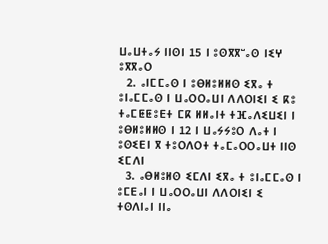ⵡⴰⵡⵜⴰⵢ ⵏⵏⵙⵏ 15 ⵏ ⵓⵙⴳⴳⵯⴰⵙ ⵏⵉⵖ ⵓⴳⴳⴰⵔ
  2. ⴰⵏⵎⵎⴰⵙ ⵏ ⵓⴱⵍⵓⵍⵍⵙ ⵉⴳⴰ ⵜ ⵓⵏⴰⵎⵎⴰⵙ ⵏ ⵡⴰⵔⵔⴰⵡⵏ ⴷⴷⵔⵏⵉⵏ ⵉ ⴽⵓ ⵜⴰⵎⵟⵟⵓⴹⵜ ⵎⴽ ⵍⵍⴰⵏⵜ ⵜⴼⴰⴷⵉⵡⵉⵏ ⵏ ⵓⴱⵍⵓⵍⵍⵙ ⵏ 12 ⵏ ⵡⴰⵢⵢⵓⵔ ⴷⴰⵜ ⵏ ⵓⵙⵉⴹⵏ ⴳ ⵜⵓⵔⴷⵔⵜ ⵜⴰⵎⴰⵔⵔⴰⵡⵜ ⵏⵏⵙ ⵉⵎⴷⵏ
  3. ⴰⴱⵍⵓⵍⵙ ⵉⵎⴷⵏ ⵉⴳⴰ ⵜ ⵓⵏⴰⵎⵎⴰⵙ ⵏ ⵓⵎⴹⴰⵏ ⵏ ⵡⴰⵔⵔⴰⵡⵏ ⴷⴷⵔⵏⵉⵏ ⵉ ⵜⵙⴷⵏⴰⵏ ⵏⵏⴰ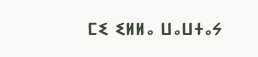ⵎⵉ ⵉⵍⵍⴰ ⵡⴰⵡⵜⴰⵢ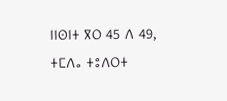ⵏⵏⵙⵏⵜ ⴳⵔ 45 ⴷ 49, ⵜⵎⴷⴰ ⵜⵓⴷⵔⵜ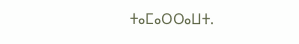ⵜⴰⵎⴰⵔⵔⴰⵡⵜ.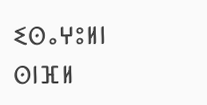ⵉⵙⴰⵖⵓⵍⵏ
ⵙⵏⴼⵍ